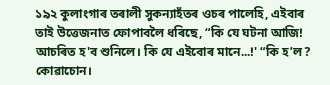১৯২ কুলাংগাৰ তৰালী সুকন্যাহঁতৰ ওচৰ পালেহি, এইবাৰ তাই উত্তেজনাত ফোপাবলৈ ধৰিছে, “কি যে ঘটনা আজি! আচৰিত হ'ব শুনিলে। কি যে এইবোৰ মানে...!' “কি হ’ল? কোৱাচোন।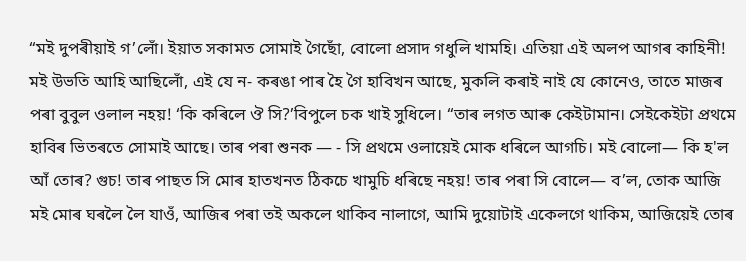“মই দুপৰীয়াই গ’লোঁ। ইয়াত সকামত সোমাই গৈছোঁ, বোলো প্ৰসাদ গধুলি খামহি। এতিয়া এই অলপ আগৰ কাহিনী! মই উভতি আহি আছিলোঁ, এই যে ন- কৰঙা পাৰ হৈ গৈ হাবিখন আছে, মুকলি কৰাই নাই যে কোনেও, তাতে মাজৰ পৰা বুবুল ওলাল নহয়! ‘কি কৰিলে ঔ সি?’বিপুলে চক খাই সুধিলে। “তাৰ লগত আৰু কেইটামান। সেইকেইটা প্ৰথমে হাবিৰ ভিতৰতে সোমাই আছে। তাৰ পৰা শুনক — - সি প্ৰথমে ওলায়েই মোক ধৰিলে আগচি। মই বোলো— কি হ'ল আঁ তোৰ? গুচ! তাৰ পাছত সি মোৰ হাতখনত ঠিকচে খামুচি ধৰিছে নহয়! তাৰ পৰা সি বোলে— ব’ল, তোক আজি মই মোৰ ঘৰলৈ লৈ যাওঁ, আজিৰ পৰা তই অকলে থাকিব নালাগে, আমি দুয়োটাই একেলগে থাকিম, আজিয়েই তোৰ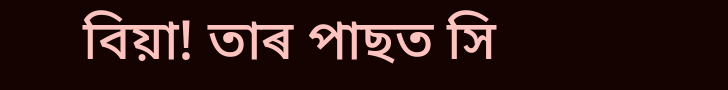বিয়া! তাৰ পাছত সি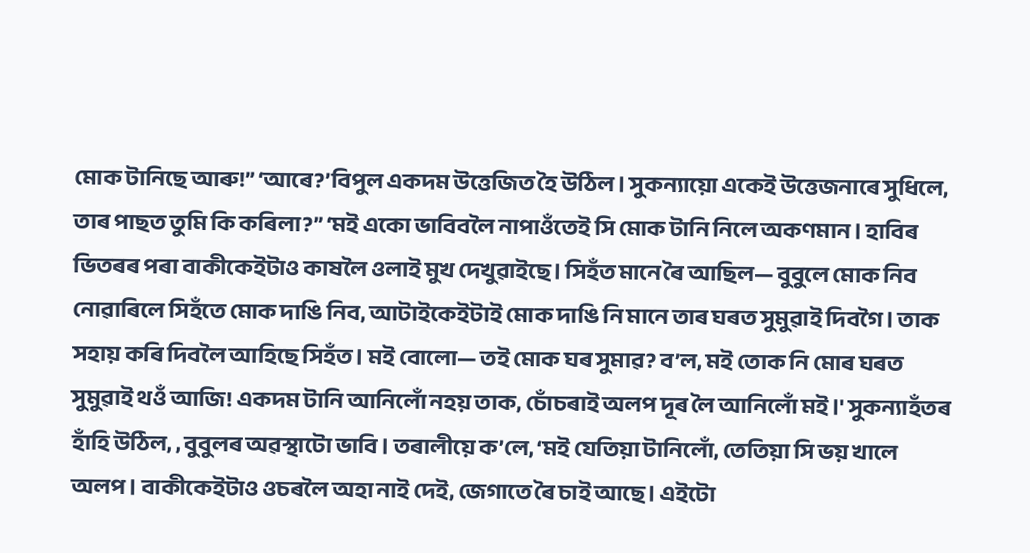মোক টানিছে আৰু!” ‘আৰে?’বিপুল একদম উত্তেজিত হৈ উঠিল। সুকন্যায়ো একেই উত্তেজনাৰে সুধিলে, তাৰ পাছত তুমি কি কৰিলা?” ‘মই একো ভাবিবলৈ নাপাওঁতেই সি মোক টানি নিলে অকণমান। হাবিৰ ভিতৰৰ পৰা বাকীকেইটাও কাষলৈ ওলাই মুখ দেখুৱাইছে। সিহঁত মানে ৰৈ আছিল— বুবুলে মোক নিব নোৱাৰিলে সিহঁতে মোক দাঙি নিব, আটাইকেইটাই মোক দাঙি নি মানে তাৰ ঘৰত সুমুৱাই দিবগৈ। তাক সহায় কৰি দিবলৈ আহিছে সিহঁত। মই বোলো— তই মোক ঘৰ সুমাৱ? ব’ল, মই তোক নি মোৰ ঘৰত সুমুৱাই থওঁ আজি! একদম টানি আনিলোঁ নহয় তাক, চোঁচৰাই অলপ দূৰ লৈ আনিলোঁ মই।' সুকন্যাহঁতৰ হাঁহি উঠিল, , বুবুলৰ অৱস্থাটো ভাবি। তৰালীয়ে ক’লে, ‘মই যেতিয়া টানিলোঁ, তেতিয়া সি ভয় খালে অলপ। বাকীকেইটাও ওচৰলৈ অহা নাই দেই, জেগাতে ৰৈ চাই আছে। এইটো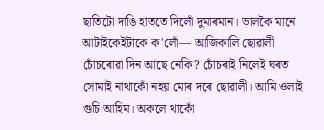ছাতিটো দাঙি হাততে দিলোঁ দুমাৰমান। ভালকৈ মানে আটাইকেইটাকে ক'লোঁ— আজিকালি ছোৱালী চোঁচৰোৱা দিন আছে নেকি? চোঁচৰাই নিলেই ঘৰত সোমাই নাথাকোঁ নহয় মোৰ দৰে ছোৱালী। আমি ওলাই গুচি আহিম। অকলে থাকোঁ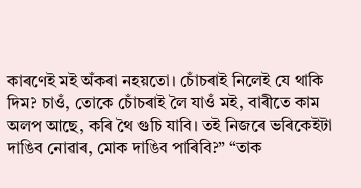কাৰণেই মই অঁকৰা নহয়তো। চোঁচৰাই নিলেই যে থাকি দিম? চাওঁ, তোকে চোঁচৰাই লৈ যাওঁ মই, বাৰীতে কাম অলপ আছে, কৰি থৈ গুচি যাবি। তই নিজৰে ভৰিকেইটা দাঙিব নোৱাৰ, মোক দাঙিব পাৰিবি?” “তাক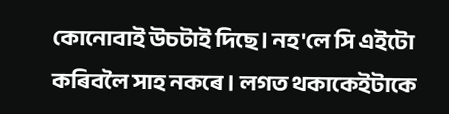কোনোবাই উচটাই দিছে। নহ'লে সি এইটো কৰিবলৈ সাহ নকৰে। লগত থকাকেইটাকে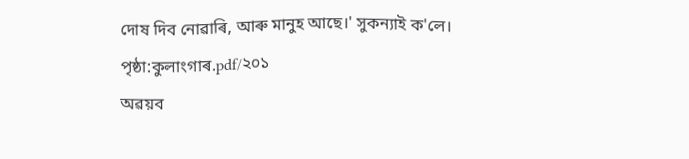দোষ দিব নোৱাৰি, আৰু মানুহ আছে।' সুকন্যাই ক'লে।
পৃষ্ঠা:কুলাংগাৰ.pdf/২০১
অৱয়ব